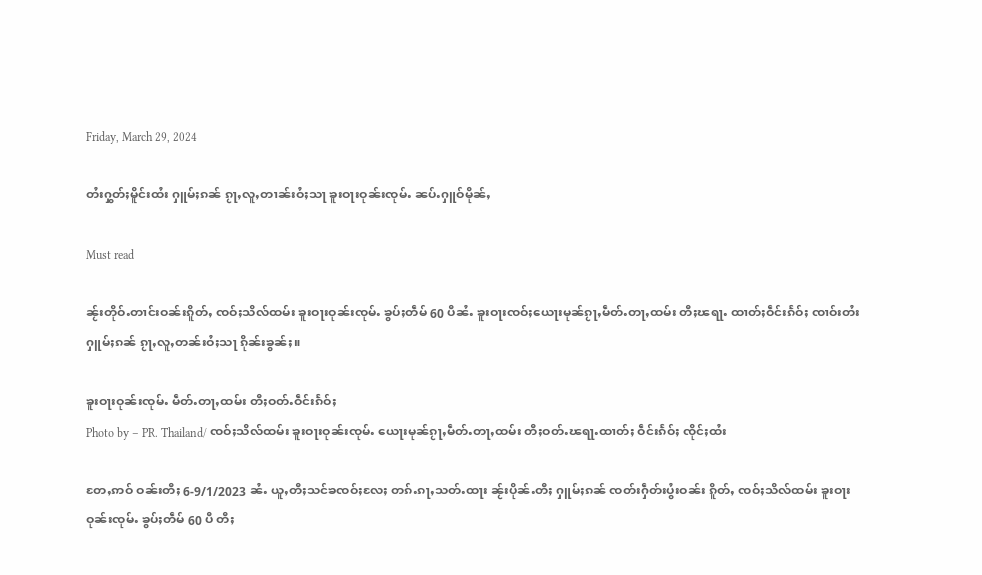Friday, March 29, 2024

တႆးႁွတ်ႈမိူင်းထႆး ႁူမ်ႈၵၼ် ၵႂႃႇလူႇတၢၼ်းဝႆႈသႃ ၶူးဝႃးဝုၼ်းၸုမ်ႉ ၼပ်ႉႁူဝ်မိုၼ်ႇ

Must read

ၼႂ်းတိုဝ်ႉတၢင်းဝၼ်းၵိူတ်ႇ ၸဝ်ႈသိလ်ထမ်း ၶူးဝႃးဝုၼ်းၸုမ်ႉ ၶွပ်ႈတဵမ် 60 ပီၼႆႉ ၶူးဝႃးၸဝ်ႈယေႃးမုၼ်ၵႂႃႇမဵတ်ႉတႃႇထမ်း တီႈၽရႃႉ ထၢတ်ႈဝဵင်းၵႅဝ်ႈ ၸၢဝ်းတႆးႁူမ်ႈၵၼ် ၵႂႃႇလူႇတၼ်းဝႆႈသႃ ၵိုၼ်းၶွၼ်ႈ။

ၶူးဝႃးဝုၼ်းၸုမ်ႉ မဵတ်ႉတႃႇထမ်း တီႈဝတ်ႉဝဵင်းၵႅဝ်ႈ
Photo by – PR. Thailand/ ၸဝ်ႈသိလ်ထမ်း ၶူးဝႃးဝုၼ်းၸုမ်ႉ ယေႃးမုၼ်ၵႂႃႇမဵတ်ႉတႃႇထမ်း တီႈဝတ်ႉၽရႃႉထၢတ်ႈ ဝဵင်းၵႅဝ်ႈ ၸိုင်ႈထႆး

တႄႇဢဝ် ဝၼ်းတီႈ 6-9/1/2023 ၼႆႉ ယူႇတီႈသင်ၶၸဝ်ႈလႄႈ တၵ်ႉၵႃႇသတ်ႉထႃး ၼႂ်းပိုၼ်ႉတီႈ ႁူမ်ႈၵၼ် ၸတ်းႁဵတ်းပွႆးဝၼ်း ၵိူတ်ႇ ၸဝ်ႈသိလ်ထမ်း ၶူးဝႃးဝုၼ်းၸုမ်ႉ ၶွပ်ႈတဵမ် 60 ပီ တီႈ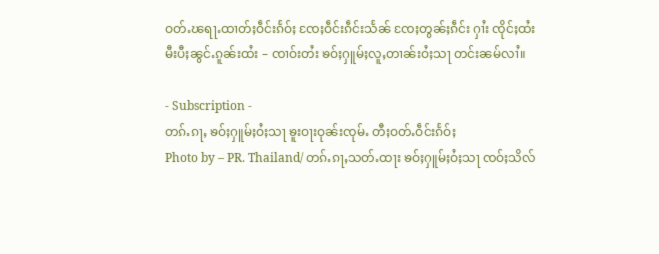ဝတ်ႉၽရႃႉထၢတ်ႈဝဵင်းၵႅဝ်ႈ ၸႄႈဝဵင်းၵဵင်းသႅၼ် ၸႄႈတွၼ်ႈၵဵင်း ႁၢႆး ၸိုင်ႈထႆး မီးပီႈၼွင်ႉၵူၼ်းထႆး – ၸၢဝ်းတႆး ၶဝ်ႈႁူမ်ႈလူႇတၢၼ်းဝႆႈသႃ တင်းၼမ်လၢႆ။

- Subscription -
တၵ်ႉၵႃႇ ၶဝ်ႈႁူမ်ႈဝႆႈသႃ ၶူးဝႃးဝုၼ်းၸုမ်ႉ တီႈဝတ်ႉဝဵင်းၵႅဝ်ႈ
Photo by – PR. Thailand/ တၵ်ႉၵႃႇသတ်ႉထႃး ၶဝ်ႈႁူမ်ႈဝႆႈသႃ ၸဝ်ႈသိလ်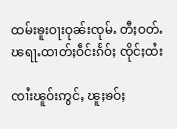ထမ်းၶူးဝႃးဝုၼ်းၸုမ်ႉ တီႈဝတ်ႉၽရႃႉထၢတ်ႈဝဵင်းၵႅဝ်ႈ ၸိုင်ႈထႆး

ၸၢႆးၽူဝ်းဢွင်ႇ ၽူႈၶဝ်ႈ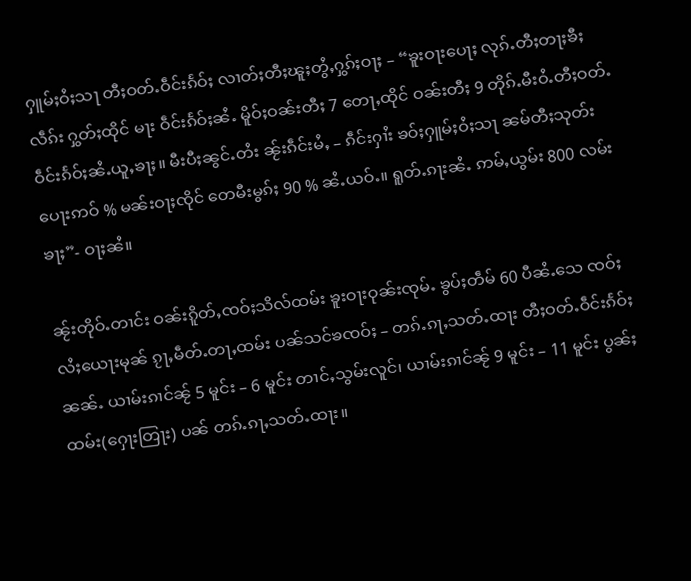ႁူမ်ႈဝႆႈသႃ တီႈဝတ်ႉဝဵင်းၵႅဝ်ႈ လၢတ်ႈတီႈၽူႈတွႆႇႁွၵ်ႈဝႃႈ – “ၶူးဝႃးပေႃႈ လုၵ်ႉတီႈတႃႈၶီႈလဵၵ်း ႁွတ်ႈထိုင် မႃး ဝဵင်းၵႅဝ်ႈၼႆႉ မိူဝ်ႈဝၼ်းတီႈ 7 တေႃႇထိုင် ဝၼ်းတီႈ 9 တိုၵ်ႉမီးဝႆႉတီႈဝတ်ႉဝဵင်းၵႅဝ်ႈၼႆႉယူႇၶႃႈ။ မီးပီႈၼွင်ႉတႆး ၼႂ်းၵဵင်းမႆႇ – ၵဵင်းႁၢႆး ၶဝ်ႈႁူမ်ႈဝႆႈသႃ ၼမ်တီႈသုတ်း ပေႃးဢဝ် % မၼ်းဝႃႈၸိုင် တေမီးမွၵ်ႈ 90 % ၼႆႉယဝ်ႉ။ ရူတ်ႉၵႃးၼႆႉ ဢမ်ႇယွမ်း 800 လမ်းၶႃႈ”- ဝႃႈၼႆ။

ၼႂ်းတိုဝ်ႉတၢင်း ဝၼ်းၵိူတ်ႇၸဝ်ႈသိလ်ထမ်း ၶူးဝႃးဝုၼ်းၸုမ်ႉ ၶွပ်ႈတဵမ် 60 ပီၼႆႉသေ ၸဝ်ႈလႆႈယေႃးမုၼ် ၵႂႃႇမဵတ်ႉတႃႇထမ်း ပၼ်သင်ၶၸဝ်ႈ – တၵ်ႉၵႃႇသတ်ႉထႃး တီႈဝတ်ႉဝဵင်းၵႅဝ်ႈၼၼ်ႉ ယၢမ်းၵၢင်ၼႂ် 5 မူင်း – 6 မူင်း တၢင်ႇသွမ်းလူင်၊ ယၢမ်းၵၢင်ၼႂ် 9 မူင်း – 11 မူင်း ပွၼ်ႈထမ်း(ႁေႃးတြႃး) ပၼ် တၵ်ႉၵႃႇသတ်ႉထႃး။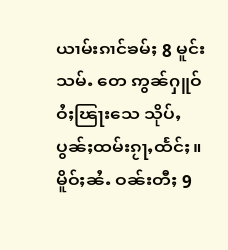ယၢမ်းၵၢင်ၶမ်ႈ 8 မူင်းသမ်ႉ တေ ဢွၼ်ႁူဝ်ဝႆႈၽြႃးသေ သိုပ်ႇ ပွၼ်ႈထမ်းၵႂႃႇထႅင်ႈ။ မိူဝ်ႈၼႆႉ ဝၼ်းတီႈ 9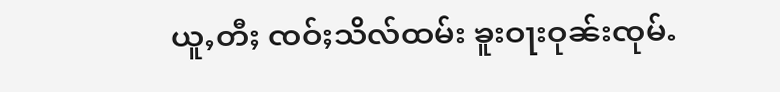ယူႇတီႈ ၸဝ်ႈသိလ်ထမ်း ၶူးဝႃးဝုၼ်းၸုမ်ႉ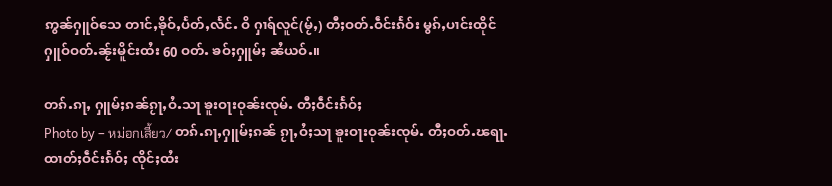ဢွၼ်ႁူဝ်သေ တၢင်ႇၶိုဝ်ႇပႅတ်ႇလႅင်ႉ ဝိ ႁၢရ်လူင်(မႂ်ႇ) တီႈဝတ်ႉဝဵင်းၵႅဝ်း မွၵ်ႇပၢင်းထိုင် ႁူဝ်ဝတ်ႉၼႂ်းမိူင်းထႆး 60 ဝတ်ႉ ၶဝ်ႈႁူမ်ႈ ၼႆယဝ်ႉ။

တၵ်ႉၵႃႇ ႁူမ်ႈၵၼ်ၵႂႃႇဝႆႉသႃ ၶူးဝႃးဝုၼ်းၸုမ်ႉ တီႈဝဵင်းၵႅဝ်ႈ
Photo by – หม่อกเสี้ยว/ တၵ်ႉၵႃႇႁူမ်ႈၵၼ် ၵႂႃႇဝႆႈသႃ ၶူးဝႃးဝုၼ်းၸုမ်ႉ တီႈဝတ်ႉၽရႃႉထၢတ်ႈဝဵင်းၵႅဝ်ႈ ၸိုင်ႈထႆး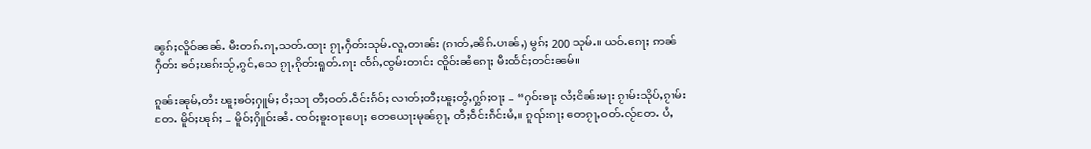ၼွၵ်ႈလိူဝ်ၼၼ်ႉ မီးတၵ်ႉၵႃႇသတ်ႉထႃး ၵႂႃႇႁဵတ်းသုမ်ႉလူႇတၢၼ်း (ၵၢတ်ႇၼိၵ်ႉပၢၼ်ႇ) မွၵ်ႈ 200 သုမ်ႉ။ ယဝ်ႉၵေႃႈ ဢၼ်ႁဵတ်း ၶဝ်ႈၽၵ်းသႂ်ႇၵွင်ႇသေ ၵႂႃႇၵိုတ်းရူတ်ႉၵႃး ၸႅၵ်ႇၸွမ်းတၢင်း ၸိူဝ်းၼႆၵေႃႈ မီးထႅင်ႈတင်းၼမ်။

ၵူၼ်းၼုမ်ႇတႆး ၽူႈၶဝ်ႈႁူမ်ႈ ဝႆႈသႃ တီႈဝတ်ႉဝဵင်းၵႅဝ်ႈ လၢတ်ႈတီႈၽူႈတွႆႇႁွၵ်ႈဝႃႈ – “ႁဝ်းၶႃႈ လႆႈငိၼ်းမႃး ၵႂၢမ်းသိုပ်ႇၵႂၢမ်းတႄႉ မိူဝ်ႈၽုၵ်ႈ – မိူဝ်ႈႁိူဝ်းၼႆႉ ၸဝ်ႈၶူးဝႃးပေႃႈ တေယေႃးမုၼ်ၵႂႃႇ တီႈဝဵင်းၵဵင်းမႆႇ။ ၵူၺ်းၵႃႈ တေၵႂႃႇဝတ်ႉလႂ်တႄႉ ပႆႇ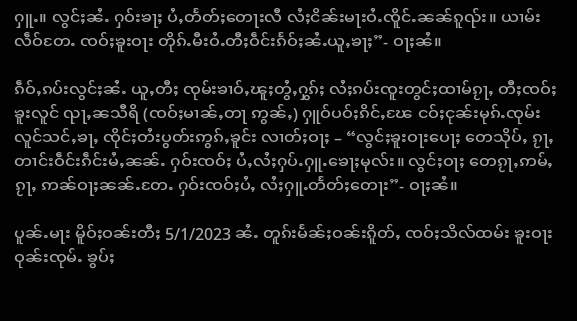ႁူႉ။ လွင်ႈၼႆႉ ႁဝ်းၶႃႈ ပႆႇတႅတ်ႈတေႃးလီ လႆႈငိၼ်းမႃးဝႆႉၸိူင်ႉၼၼ်ၵူၺ်း။ ယၢမ်းလဵဝ်တႄႉ ၸဝ်ႈၶူးဝႃး တိုၵ်ႉမီးဝႆႉတီႈဝဵင်းၵႅဝ်ႈၼႆႉယူႇၶႃႈ”- ဝႃႈၼႆ။

ၵဵဝ်ႇၵပ်းလွင်ႈၼႆႉ ယူႇတီႈ ၸုမ်းၶၢဝ်ႇၽူႈတွႆႇႁွၵ်ႈ လႆႈၵပ်းၸူးတွင်ႈထၢမ်ၵႂႃႇ တီႈၸဝ်ႈၶူးလူင် ၺႃႇၼသီရိ (ၸဝ်ႈမၢၼ်ႇတႃ ဢွၼ်ႇ) ႁူဝ်ပဝ်ႈၵိင်ႇၽႄ ငဝ်ႈငုၼ်းမုၵ်ႉၸုမ်းလူင်သင်ႇၶႃႇ ၸိုင်ႈတႆးပွတ်းဢွၵ်ႇၶူင်း လၢတ်ႈဝႃႈ – “လွင်ႈၶူးဝႃးပေႃႈ တေသိုပ်ႇ ၵႂႃႇ တၢင်းဝဵင်းၵဵင်းမႆႇၼၼ်ႉ ႁဝ်းၸဝ်ႈ ပႆႇလႆႈႁပ်ႉႁူႉၶေႃႈမုလ်း။ လွင်ႈဝႃႈ တေၵႂႃႇဢမ်ႇၵႂႃႇ ဢၼ်ဝႃႈၼၼ်ႉတႄႉ ႁဝ်းၸဝ်ႈပႆႇ လႆႈႁူႉတႅတ်ႈတေႃး”- ဝႃႈၼႆ။

ပူၼ်ႉမႃး မိူဝ်ႈဝၼ်းတီႈ 5/1/2023 ၼႆႉ တူၵ်းမႅၼ်ႈဝၼ်းၵိူတ်ႇ ၸဝ်ႈသိလ်ထမ်း ၶူးဝႃးဝုၼ်းၸုမ်ႉ ၶွပ်ႈ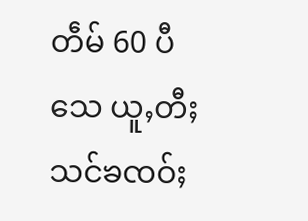တဵမ် 60 ပီသေ ယူႇတီႈ သင်ၶၸဝ်ႈ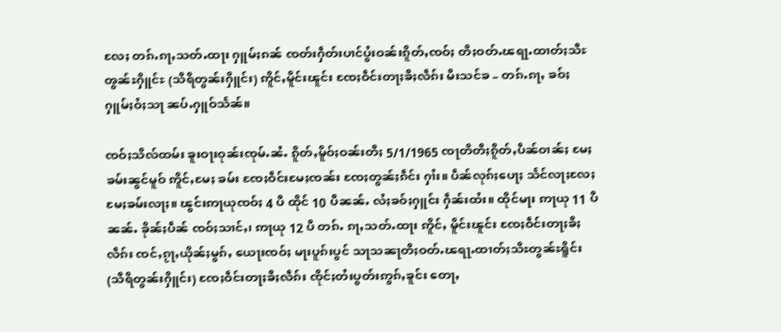လႄႈ တၵ်ႉၵႃႇသတ်ႉထႃး ႁူမ်ႈၵၼ် ၸတ်းႁဵတ်းပၢင်ပွႆးဝၼ်းၵိူတ်ႇၸဝ်ႈ တီႈဝတ်ႉၽရႃႉထၢတ်ႈသီႊၻွၼ်ႊႁိူင်ႊ (သီရိတွၼ်းႁိူင်း) ဢိူင်ႇမိူင်းၽူင်း ၸႄႈဝဵင်းတႃႈၶီႈလဵၵ်း မီးသင်ၶ – တၵ်ႉၵႃႇ ၶဝ်ႈႁူမ်ႈဝႆႈသႃ ၼပ်ႉႁူဝ်သႅၼ်။

ၸဝ်ႈသိလ်ထမ်း ၶူးဝႃးဝုၼ်းၸုမ်ႉၼႆႉ ၵိူတ်ႇမိူဝ်ႈဝၼ်းတီႈ 5/1/1965 ၸႃတိတီႈၵိူတ်ႇပဵၼ်ဝၢၼ်ႈ မႄႈၶမ်းၼွင်မူဝ် ဢိူင်ႇမႄႈ ၶမ်း ၸႄႈဝဵင်းမႄႈၸၼ်း ၸႄႈတွၼ်ႈၵဵင်း ႁၢႆး။ ပဵၼ်လုၵ်ႈပေႃႈ သႅင်လႃႈလႄႈ မႄႈၶမ်းလႃႈ။ ၽွင်းဢႃယုၸဝ်ႈ 4 ပီ ထိုင် 10 ပီၼၼ်ႉ လႆႈၶဝ်ႈႁူင်း ႁဵၼ်းထႆး။ ထိုင်မႃး ဢႃယု 11 ပီ ၼၼ်ႉ ၶိုၼ်ႈပဵၼ် ၸဝ်ႈသၢင်ႇ၊ ဢႃယု 12 ပီ တၵ်ႉ ၵႃႇသတ်ႉထႃး ဢိူင်ႇ မိူင်းၽူင်း ၸႄႈဝဵင်းတႃႈၶီႈလဵၵ်း ၸင်ႇၵႂႃႇယိုၼ်ႈမွၵ်ႇ ယေႃးၸဝ်ႈ မႃးပူၵ်းပွင် သႃသၼႃတီႈဝတ်ႉၽရႃႉထၢတ်ႈသီႊတွၼ်ႊရိူင်း (သီရိတွၼ်းႁိူင်း) ၸႄႈဝဵင်းတႃႈၶီႈလဵၵ်း ၸိုင်ႈတႆးပွတ်းဢွၵ်ႇၶူင်း တေႃႇ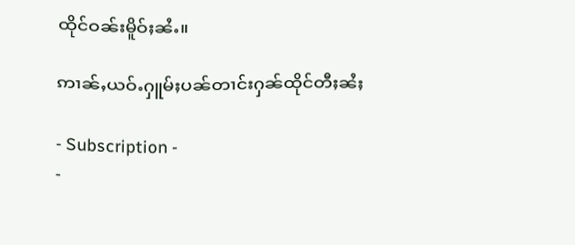ထိုင်ဝၼ်းမိူဝ်ႈၼႆႉ။

ဢၢၼ်ႇယဝ်ႉႁူမ်ႈပၼ်တၢင်းႁၼ်ထိုင်တီႈၼႆႈ

- Subscription -
-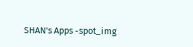SHAN's Apps -spot_img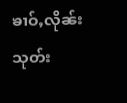ၶၢဝ်ႇလိုၼ်းသုတ်း